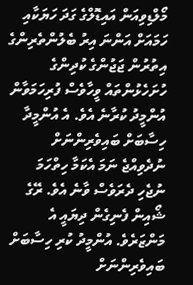މޯލްޑިވިއަން އައިޑޮލްގެ ގަދަ ހަޔަކާއި ހަމައަށް އަންނަ އިރު ބެލުންތެރިންގެ އިތުރުން ޖަޖުންގެ ކުދިންގެ ހުށަހެޅުންތައް ވީހާވެސް ފުރިހަމަވާން އުންމީދު ކުރާނެ އެވެ. އެ އުންމީދާ ހިސާބަށް ބައިވެރިންނަށް ނުދެވިއްޖެ ނަމަ އެކަމާ ހިތްހަމަ ނުޖެހި ދެރަވެސް ވާނެ އެވެ. ރޭގެ ޝޯއިން ފެނިގެން ދިޔައީ އެ މަންޒަރެވެ. އުންމީދު ކުރި ހިސާބަށް ބައިވެރިންނަށް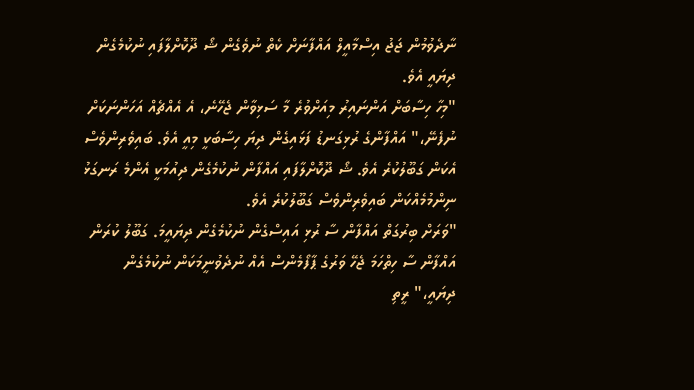ނާދެވުމުން ޖަޖު އިސްމާއީލް އައްފާނަށް ކެތް ނުވެގެން ޝޯ ދޫކޮށްލާފައި ނުކުމެގެން ދިޔައީ އެވެ.
"މިހާ ހިސާބަށް އަންނައިރު މިއަށްވުރެ މާ ސަޅިވާން ޖެހޭނެ، އެ އެއްޗެއް އަހަންނަކަށް ނުފެނޭ،" އައްފާންގެ ރުޅިގަނޑު ފަޅައިގެން ދިޔަ ހިސާބަކީ މިއީ އެވެ. ބައިވެރިންވެސް އެކަން ގަބޫލުކުރެ އެވެ. ޝޯ ދޫކޮށްލާފައި އައްފާން ނުކުމެގެން ދިއުމަކީ އެންމެ ރަނގަޅު ނިންމުމެއްކަން ބައިވެރިންވެސް ގަބޫލުކުރެ އެވެ.
"ވަރަށް ބިރުގަތް އައްފާން ސާ ރުޅި އައިސްގެން ނުކުމެގެން ދިޔައީމަ. ގަބޫލު ކުރަން އައްފާން ސާ ހިތްހަމަ ޖެހޭ ވަރުގެ ޕާފޯމެންސް އެއް ނުދެވުނީމަކަން ނުކުމެގެން ދިޔައީ،" ރީތި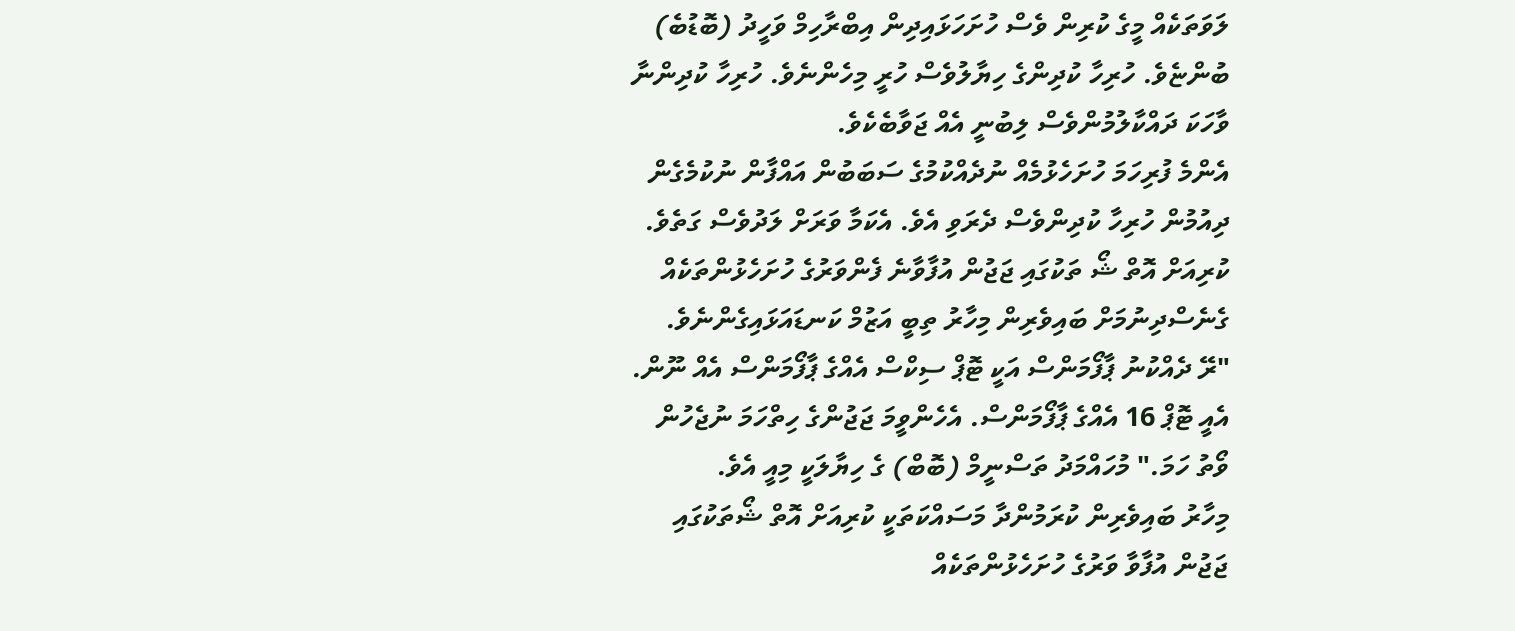ލަވަތަކެއް މީގެ ކުރިން ވެސް ހުށަހަޅައިދިން އިބްރާހިމް ވަހީދު (ބޮޑުބެ) ބުންޏެވެ. ހުރިހާ ކުދިންގެ ހިޔާލުވެސް ހުރީ މިހެންނެވެ. ހުރިހާ ކުދިންނާ ވާހަކަ ދައްކާލުމުންވެސް ލިބުނީ އެއް ޖަވާބެކެވެ.
އެންމެ ފުރިހަމަ ހުށަހެޅުމެއް ނުދެއްކުމުގެ ސަބަބުން އައްފާން ނުކުމެގެން ދިއުމުން ހުރިހާ ކުދިންވެސް ދެރަވި އެވެ. އެކަމާ ވަރަށް ލަދުވެސް ގަތެވެ. ކުރިއަށް އޮތް ޝޯ ތަކުގައި ޖަޖުން އުފާވާނެ ފެންވަރުގެ ހުށަހެޅުންތަކެއް ގެނެސްދިނުމަށް ބައިވެރިން މިހާރު ތިބީ އަޒުމް ކަނޑައަޅައިގެންނެވެ.
"ރޭ ދެއްކުނު ޕާފޯމަންސް އަކީ ޓޮޕް ސިކްސް އެއްގެ ޕާފޯމަންސް އެއް ނޫން. އެއީ ޓޮޕް 16 އެއްގެ ޕާފޯމަންސް. އެހެންވީމަ ޖަޖުންގެ ހިތްހަމަ ނުޖެހުން ވޯތު ހަމަ." މުހައްމަދު ތަސްނީމް (ބޮބް) ގެ ހިޔާލަކީ މިއީ އެވެ.
މިހާރު ބައިވެރިން ކުރަމުންދާ މަސައްކަތަކީ ކުރިއަށް އޮތް ޝޯތަކުގައި ޖަޖުން އުފާވާ ވަރުގެ ހުށަހެޅުންތަކެއް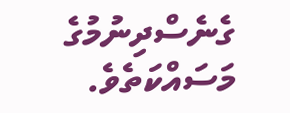ގެނެސްދިނުމުގެ މަސައްކަތެވެ.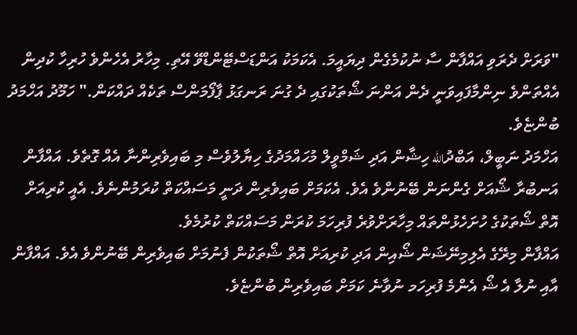"ވަރަށް ދެރަވި އައްފާން ސާ ނުކުމެގެން ދިޔައީމަ. އެކަމަކު އަންޑަސްޓޭންޑްވޭ އޭތި. މިހާރު އެހެންވެ ހުރިހާ ކުދިން އެއްތަންވެ ނިންމާފައިވަނީ ދެން އަންނަ ޝޯތަކުގައި ދެ ގުނަ ރަނގަޅު ޕާފޯމަންސް ތަކެއް ދައްކަން." ހަމޫދު އަހްމަދު ބުންޏެވެ.
އަހްމަދު ނަބީލް، އަބްދުالله ހިޝާން އަދި ޝަމްވީލް މުހައްމަދުގެ ހިޔާލުވެސް މި ބައިވެރިންނާ އެއް ގޮތެވެ. އައްފާން އަނބުރާ ޝޯއަށް ގެންނަން ބޭނުންވެ އެވެ. އެކަމަށް ބައިވެރިން ދަނީ މަސައްކަތް ކުރަމުންނެވެ. އެއީ ކުރިއަށް އޮތް ޝޯތަކުގެ ހުށަހެޅުންތައް މިހާރަށްވުރެ ފުރިހަމަ ކުރަން މަސައްކަތް ކުރުމެވެ.
އައްފާން މިރޭގެ އެލިމިނޭޝަން ޝޯއިން އަދި ކުރިއަށް އޮތް ޝޯތަކުން ފެނުމަށް ބައިވެރިން ބޭނުންވެ އެވެ. އައްފާން އާއި ނުލާ އެ ޝޯ އެންމެ ފުރިހަމ ނުވާނެ ކަމަށް ބައިވެރިން ބުންޏެވެ.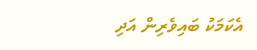އެކަމަކު ބައިވެރިން އަދި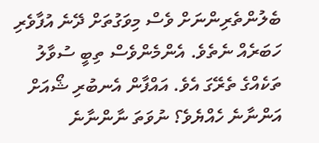ބެލުންތެރިންނަށް ވެސް މިވަގުތަށް ދޭނެ އުފާވެރި ހަބަރެއް ނެތެވެ. އެންމެންވެސް ތިބީ ސުވާލު ތަކެއްގެ ތެރޭގަ އެވެ. އައްފާން އެނބުރި ޝޯއަށް އަންނާނެ ހެއްޔެވެ؟ ނުވަތަ ނާންނާނެ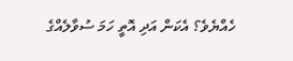ހެއްޔެވެ؟ އެކަން އަދި އޮތީ ހަމަ ސުވާލެއްގެ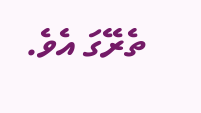ތެރޭގަ އެވެ.